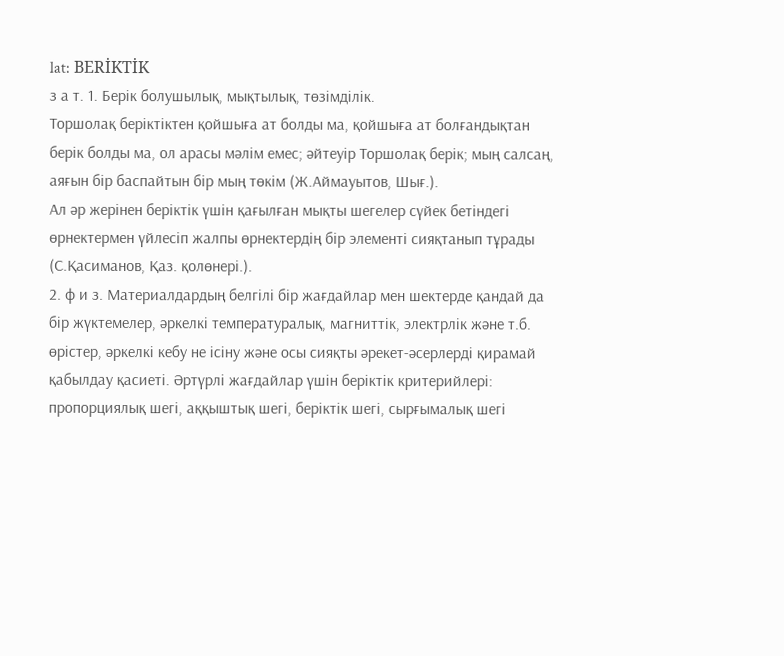lat: BERİKTİK
з а т. 1. Берік болушылық, мықтылық, төзімділік.
Торшолақ беріктіктен қойшыға ат болды ма, қойшыға ат болғандықтан берік болды ма, ол арасы мәлім емес; әйтеуір Торшолақ берік; мың салсаң, аяғын бір баспайтын бір мың төкім (Ж.Аймауытов, Шығ.).
Ал әр жерінен беріктік үшін қағылған мықты шегелер сүйек бетіндегі өрнектермен үйлесіп жалпы өрнектердің бір элементі сияқтанып тұрады (С.Қасиманов, Қаз. қолөнері.).
2. ф и з. Материалдардың белгілі бір жағдайлар мен шектерде қандай да бір жүктемелер, әркелкі температуралық, магниттік, электрлік және т.б. өрістер, әркелкі кебу не ісіну және осы сияқты әрекет-әсерлерді қирамай қабылдау қасиеті. Әртүрлі жағдайлар үшін беріктік критерийлері: пропорциялық шегі, аққыштық шегі, беріктік шегі, сырғымалық шегі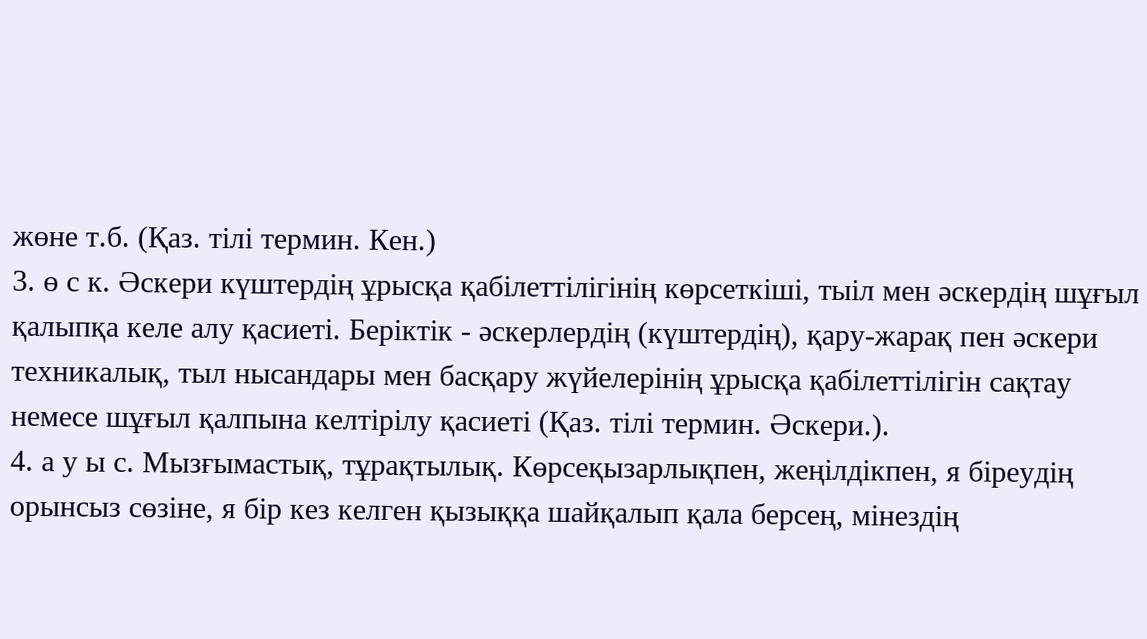жөне т.б. (Қаз. тілі термин. Кен.)
3. ө с к. Әскери күштердің ұрысқа қабілеттілігінің көрсеткіші, тыіл мен әскердің шұғыл қалыпқа келе алу қасиеті. Беріктік - әскерлердің (күштердің), қару-жарақ пен әскери техникалық, тыл нысандары мен басқару жүйелерінің ұрысқа қабілеттілігін сақтау немесе шұғыл қалпына келтірілу қасиеті (Қаз. тілі термин. Әскери.).
4. а у ы с. Мызғымастық, тұрақтылық. Көрсеқызарлықпен, жеңілдікпен, я біреудің орынсыз сөзіне, я бір кез келген қызыққа шайқалып қала берсең, мінездің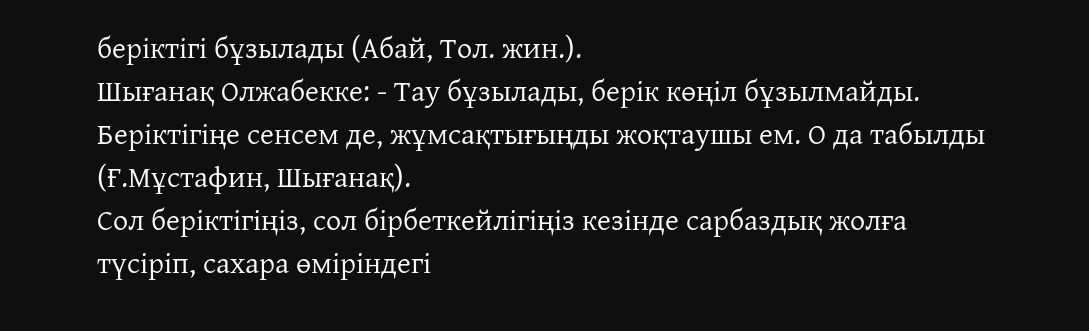беріктігі бұзылады (Абай, Тол. жин.).
Шығанақ Олжабекке: - Тау бұзылады, берік көңіл бұзылмайды. Беріктігіңе сенсем де, жұмсақтығыңды жоқтаушы ем. О да табылды (Ғ.Мұстафин, Шығанақ).
Сол беріктігіңіз, сол бірбеткейлігіңіз кезінде сарбаздық жолға түсіріп, сахара өміріндегі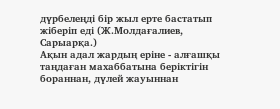дүрбелеңді бір жыл ерте бастатып жіберіп еді (Ж.Молдағалиев, Сарыарқа.)
Ақын адал жардың еріне - алғашқы таңдаған махаббатына беріктігін бораннан, дүлей жауыннан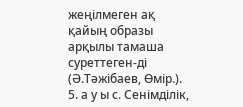жеңілмеген ақ қайың образы арқылы тамаша суреттеген-ді (Ә.Тәжібаев, Өмір.).
5. а у ы с. Сенімділік,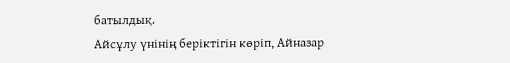батылдық.
Айсұлу үнінің беріктігін көріп, Айназар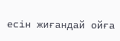есін жиғандай ойға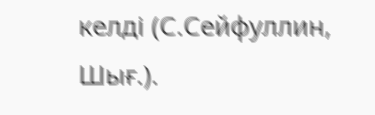келді (С.Сейфуллин, Шығ.).